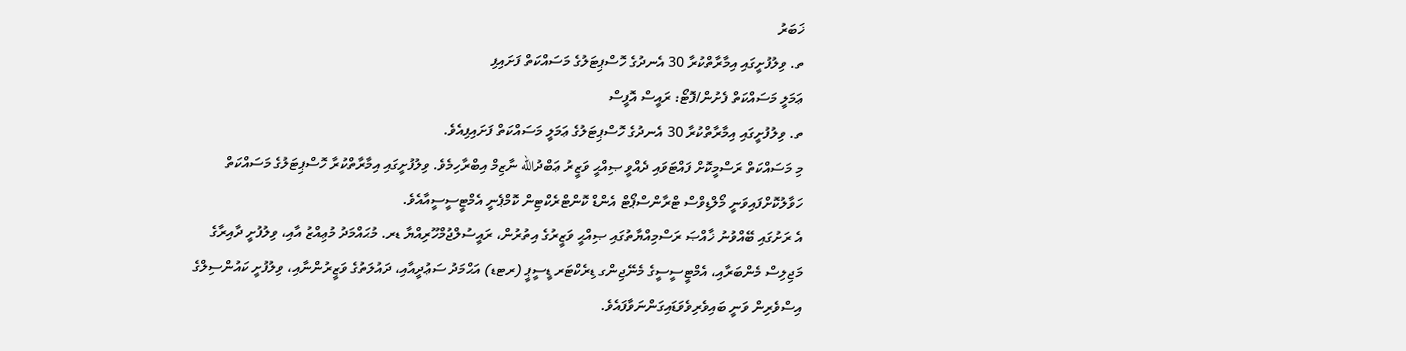ޚަބަރު
ތ. ވިލުފުށީގައި އިމާރާތްކުރާ 30 އެނދުގެ ހޮސްޕިޓަލުގެ މަސައްކަތް ފަށައިފި
ޢަމަލީ މަސައްކަތް ފެށުން/ފޮޓޯ: ރައީސް އޮފީސް
ތ. ވިލުފުށީގައި އިމާރާތްކުރާ 30 އެނދުގެ ހޮސްޕިޓަލުގެ ޢަމަލީ މަސައްކަތް ފަށައިފިއެވެ.
މި މަސައްކަތް ރަސްމީކޮށް ފައްޓަވައި ދެއްވީ ޞިއްޙީ ވަޒީރު ޢަބްދުالله ނާޒިމް އިބްރާހިމެވެ. ވިލުފުށީގައި އިމާރާތްކުރާ ހޮސްޕިޓަލުގެ މަސައްކަތް ހަވާލުކޮށްފައިވަނީ މޯލްޑިވްސް ޓްރާންސްޕޯޓް އެންޑް ކޮންޓްރެކްޓިން ކޮމްޕެނީ އެމްޓީސީސީއާއެވެ.
އެ ރަށުގައި ބޭއްވުނު ޚާއްޞަ ރަސްމިއްޔާތުގައި ޞިއްޙީ ވަޒީރުގެ އިތުރުން، ރައީސުލްޖުމްހޫރިއްޔާ ޑރ. މުޙައްމަދު މުޢިއްޒު އާއި، ވިލުފުށީ ދާއިރާގެ މަޖިލިސް މެންބަރާއި، އެމްޓީސީސީގެ މެނޭޖިންގ ޑިރެކްޓަރ ޑީސީޕީ (ރޓޑ) އަޙްމަދު ސަޢުދީއާއި، ދައުލަތުގެ ވަޒީރުންނާއި، ވިލުފުށީ ކައުންސިލްގެ އިސްވެރިން ވަނީ ބައިވެރިވެވަޑައިގަންނަވާފައެވެ.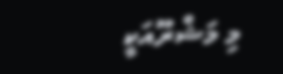މި މަޝްރޫއަކީ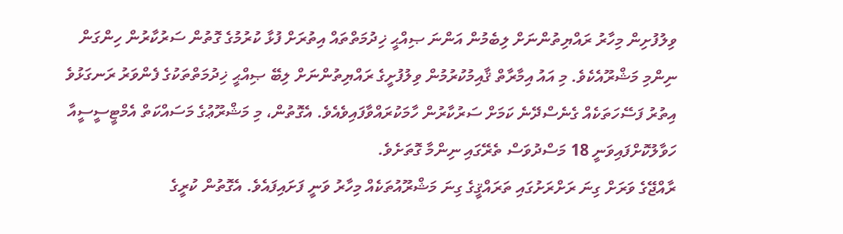ވިލުފުށިން މިހާރު ރައްޔިތުންނަށް ލިބެމުން އަންނަ ޞިއްޙީ ޚިދުމަތްތައް އިތުރަށް ފުޅާ ކުރުމުގެ ގޮތުން ސަރުކާރުން ހިންގަން ނިންމި މަޝްރޫއެކެވެ. މި އައު އިމާރާތް ޤާއިމުކުރުމުން ވިލުފުށީގެ ރައްޔިތުންނަށް ލިބޭ ޞިއްޙީ ޚިދުމަތްތަކުގެ ފެންވަރު ރަނގަޅުވެ އިތުރު ފަސޭހަތަކެއް ގެނެސްދޭނެ ކަމަށް ސަރުކާރުން ހާމަކުރައްވާފައިވެއެވެ. އެގޮތުން، މި މަޝްރޫޢުގެ މަސައްކަތް އެމްޓީސީސީއާ ހަވާލުކޮށްފައިވަނީ 18 މަސްދުވަސް ތެރޭގައި ނިންމާ ގޮތަށެވެ.
ރާއްޖޭގެ ވަރަށް ގިނަ ރަށްރަށުގައި ތަރައްޤީގެ ގިނަ މަޝްރޫއުތަކެއް މިހާރު ވަނީ ފަށައިފައެވެ. އެގޮތުން ކުރީގެ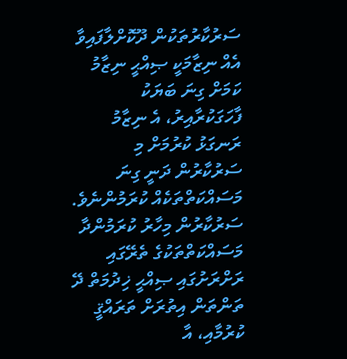ސަރުކާރުތަކުން ދޫކޮށްލާފައިވާ އެއް ނިޒާމަކީ ޞިއްޙީ ނިޒާމު ކަމަށް ގިނަ ބަޔަކު ފާހަގަކުރާއިރު، އެ ނިޒާމު ރަނގަޅު ކުރުމަށް މި ސަރުކާރުން ދަނީ ގިނަ މަސައްކަތްތަކެއް ކުރަމުންނެވެ.
ސަރުކާރުން މިހާރު ކުރަމުންދާ މަސައްކަތްތަކުގެ ތެރޭގައި ރަށްރަށުގައި ޞިއްޙީ ޚިދުމަތް ދޭ ތަންތަން އިތުރަށް ތަރައްޤީ ކުރުމާއި، އާ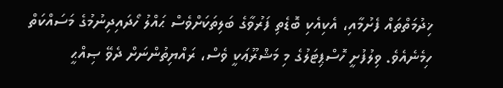ޚިދުމަތްތައް ފެށުމާއި، އެކިއެކި ބޮޑެތި ފަރުވާގެ ބަލިތަކަށްވެސް ޙައްލު ހޯދައިދިނުމުގެ މަސައްކަތް ހިމެނެއެވެ. ވިލުފުށީ ހޮސްޕިޓަލުގެ މި މަޝްރޫޢަކީ ވެސް، ރައްޔިތުންނަށް ދެވޭ ޞިއްޙީ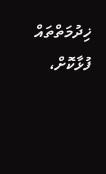ޚިދުމަތްތައް ފުޅާކޮށް،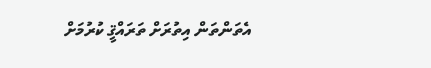އެތަންތަން އިތުރަށް ތަރައްޤީ ކުރުމަށް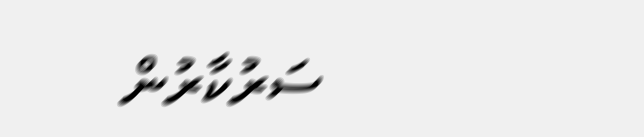ސަރުކާރުން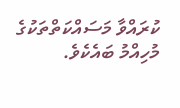ކުރައްވާ މަސައްކަތްތަކުގެ މުހިއްމު ބައެކެވެ.